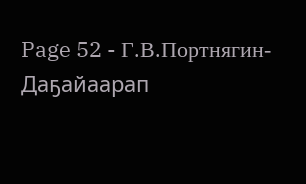Page 52 - Г.В.Портнягин-Даҕайаарап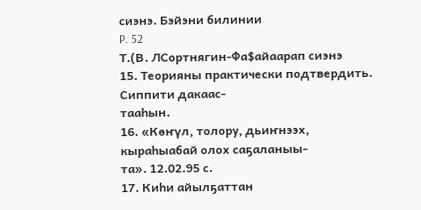сиэнэ. Бэйэни билинии
P. 52
Т.(В. ЛСортнягин-Фа$айаарап сиэнэ
15. Теорияны практически подтвердить. Сиппити дакаас-
тааһын.
16. «Көҥүл, толору, дьиҥнээх, кыраһыабай олох саҕаланыы-
та». 12.02.95 с.
17. Киһи айылҕаттан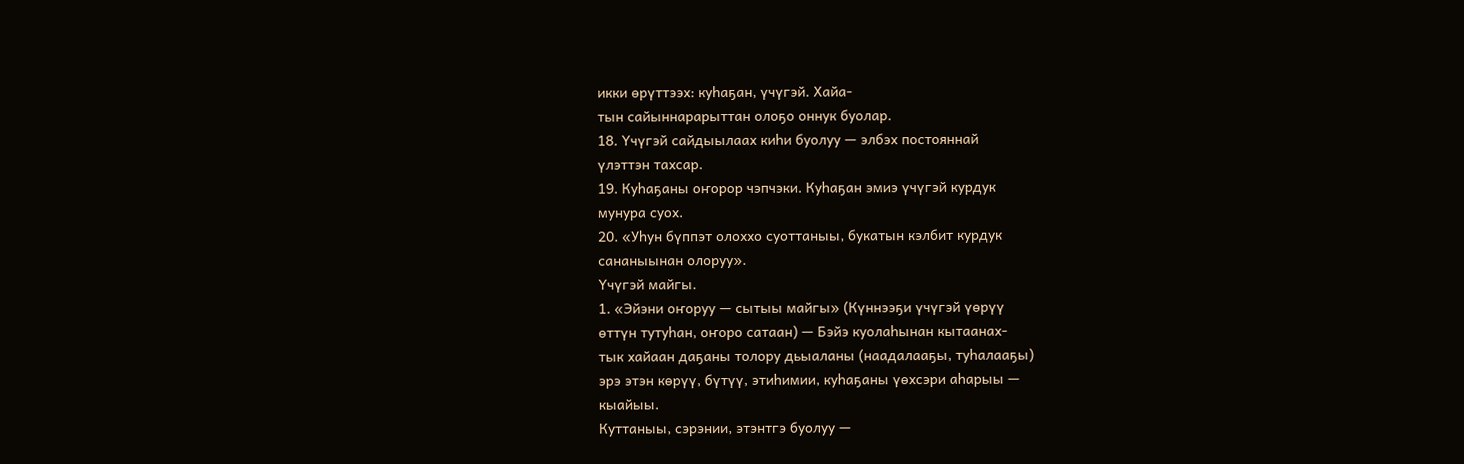икки өрүттээх: куһаҕан, үчүгэй. Хайа-
тын сайыннарарыттан олоҕо оннук буолар.
18. Үчүгэй сайдыылаах киһи буолуу — элбэх постояннай
үлэттэн тахсар.
19. Куһаҕаны оҥорор чэпчэки. Куһаҕан эмиэ үчүгэй курдук
мунура суох.
20. «Уһун бүппэт олоххо суоттаныы, букатын кэлбит курдук
сананыынан олоруу».
Үчүгэй майгы.
1. «Эйэни оҥоруу — сытыы майгы» (Күннээҕи үчүгэй үөрүү
өттүн тутуһан, оҥоро сатаан) — Бэйэ куолаһынан кытаанах-
тык хайаан даҕаны толору дьыаланы (наадалааҕы, туһалааҕы)
эрэ этэн көрүү, бүтүү, этиһимии, куһаҕаны үөхсэри аһарыы —
кыайыы.
Куттаныы, сэрэнии, этэнтгэ буолуу —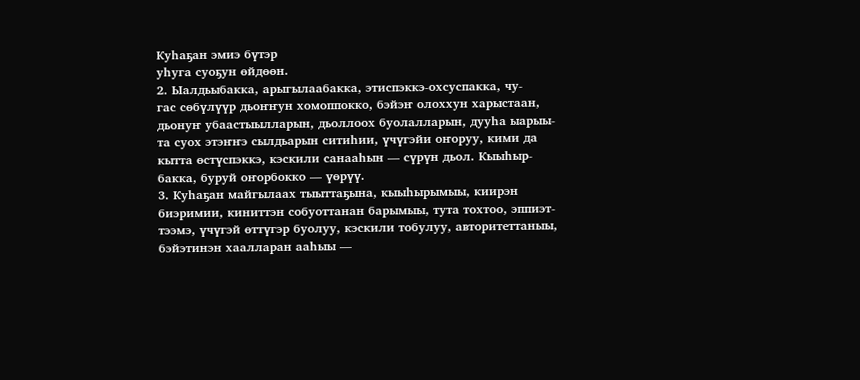Куһаҕан эмиэ бүтэр
уһуга суоҕун өйдөөн.
2. Ыалдьыбакка, арыгылаабакка, этиспэккэ-охсуспакка, чу-
гас сөбүлүүр дьоҥҥун хомоппокко, бэйэҥ олоххун харыстаан,
дьонуҥ убаастыылларын, дьоллоох буолалларын, дууһа ыарыы-
та суох этэҥҥэ сылдьарын ситиһии, үчүгэйи оҥоруу, кими да
кытта өстүспэккэ, кэскили санааһын — сүрүн дьол. Кыыһыр-
бакка, буруй оҥорбокко — үөрүү.
3. Куһаҕан майгылаах тыыттаҕына, кыыһырымыы, киирэн
биэримии, киниттэн собуоттанан барымыы, тута тохтоо, эппиэт-
тээмэ, үчүгэй өттүгэр буолуу, кэскили тобулуу, авторитеттаныы,
бэйэтинэн хаалларан ааһыы —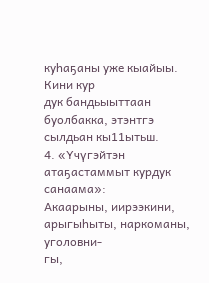куһаҕаны уже кыайыы. Кини кур
дук бандьыыттаан буолбакка, этэнтгэ сылдьан кы11ытьш.
4. «Үчүгэйтэн атаҕастаммыт курдук санаама»:
Акаарыны, иирээкини, арыгыһыты, наркоманы, уголовни-
гы,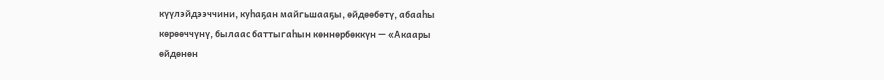күүлэйдээччини, куһаҕан майгьшааҕы, өйдөөбөтү, абааһы
көрөөччүнү, былаас баттыгаһын көннөрбөккүн — «Акаары
өйдөнөн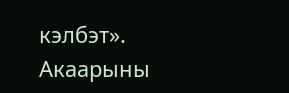кэлбэт». Акаарыны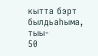кытта бэрт былдьаһыма, тыы-
50